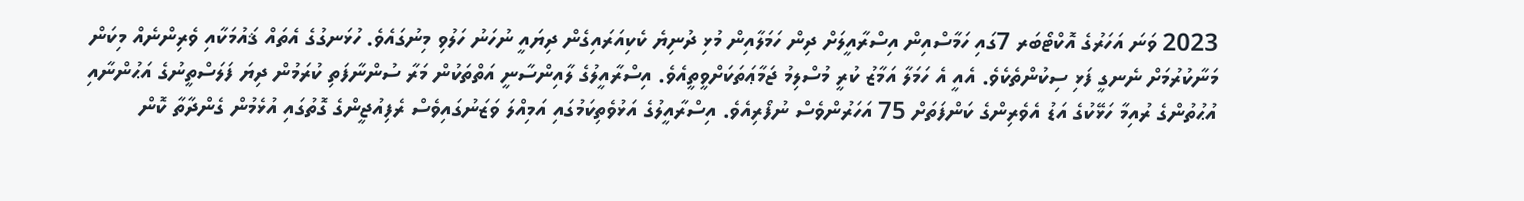2023 ވަނަ އަހަރުގެ އޮކްޓޯބަރ 7ގައި ހަމާސްއިން އިސްރާއީލަށް ދިން ހަމަލާއިން މުޅި ދުނިޔެ ކެކިއަރައިގެން ދިޔައީ ނުހަނު ހަލުވި މިނުގައެވެ. ހުޅަނގުގެ އެތައް ޤައުމަކާއި ވެރިންނެއް މިކަން މަނާކުރުމަށް ނެނގީ ފަޅި ސިކުންތެކެވެ. އެއީ އެ ހަމަލާ އަމާޒު ކުރީ މުސްލިމު ޖަމާޢަތަކަށްވީތީއެވެ. އިސްރާއީލުގެ ލާއިންސާނީ އަތްތަކުން މަރާ ސުންނާފަތި ކުރަމުން ދިޔަ ފަލަސްތީނުގެ އަޙުންނާއި އުޙުތުންގެ ރުއިމާ ހަޅޭކުގެ އަޑު އެވެރިންގެ ކަންފަތަށް 75 އަހަރުންވެސް ނުފޯރިއެވެ. އިސްރާއީލުގެ އަޅުވެތިކަމުގައި އަމިއްލަ ވަޒަނުގައިވެސް ރެފިއުޖީންގެ ގޮތުގައި އުޅެމުން ގެންދާތާ ކޮން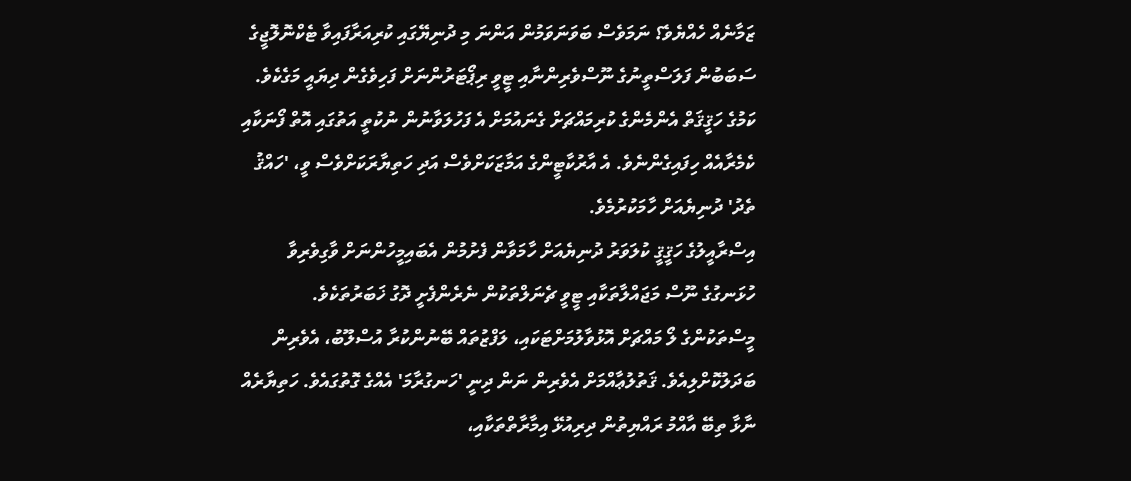ޒަމާނެއް ހެއްޔެވެ؟ ނަމަވެސް ބަވަނަވަމުން އަންނަ މި ދުނިޔޭގައި ކުރިއަރާފައިވާ ޓެކްނޮލޮޖީގެ ސަބަބުން ފަލަސްތީނުގެ ނޫސްވެރިންނާއި ޓީވީ ރިޕޯޓަރުންނަށް ފަހިވެގެން ދިޔައީ މަގެކެވެ. ކަމުގެ ހަޤީޤަތް އެންމެންގެ ކުރިމައްޗަށް ގެނައުމަށް އެ ފަހުލަވާނުން ނުކުތީ އަތުގައި އޮތް ފޯނަކާއި ކެމެރާއެއް ހިފައިގެންނެވެ. އެ އާރުކާޓީންގެ އަމާޒަކަށްވެސް އަދި ހަތިޔާރަކަށްވެސް ވީ، 'ހައްޤު ތެދު' ދުނިޔެއަށް ހާމަކުރުމެވެ.
އިސްރާއީލުގެ ހަޤީޤީ ކުލަވަރު ދުނިޔެއަށް ހާމަވާން ފެށުމުން އެބައިމީހުންނަށް ވާގިވެރިވާ ހުޅަނގުގެ ނޫސް މަޖައްލާތަކާއި ޓީވީ ޗެނަލްތަކުން ނެރެންފެށީ ދޮގު ޚަބަރުތަކެވެ. މީސްތަކުންގެ ލޯ މައްޗަށް އޮޅުވާލުމަށްޓަކައި، ލަފްޒުތައް ބޭނުންކުރާ އުސްލޫބު، އެވެރިން ބަދަލުކޮށްލިއެވެ. ޤަތުލުޢާއްމަށް އެވެރިން ނަން ދިނީ 'ހަނގުރާމަ' އެއްގެ ގޮތުގައެވެ. ހަތިޔާރެއް ނާޅާ ތިބޭ އާއްމު ރައްޔިތުން ދިރިއުޅޭ އިމާރާތްތަކާއި،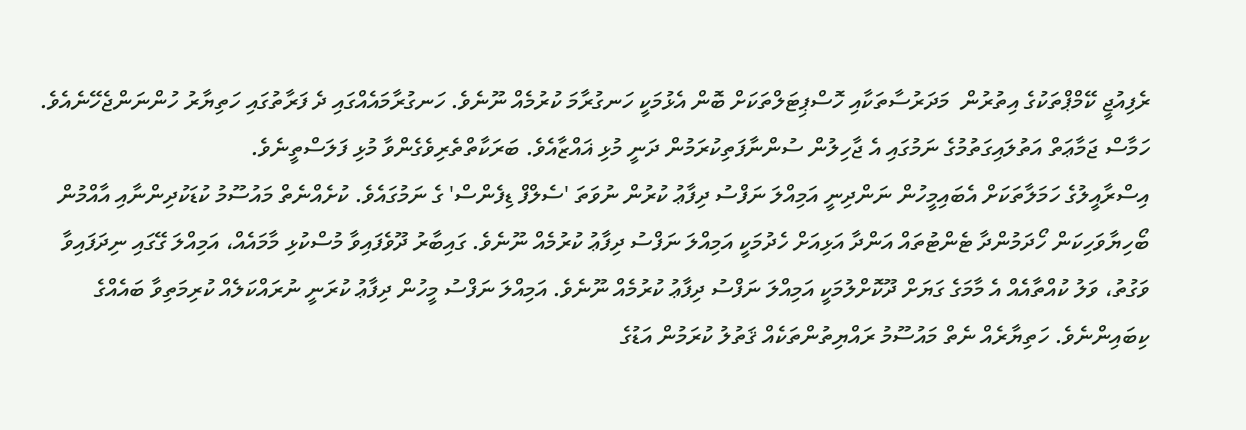ރެފިއުޖީ ކޭމްޕްތަކުގެ އިތުރުން  މަދަރުސާތަކާއި ހޮސްޕިޓަލްތަކަށް ބޮން އެޅުމަކީ ހަނގުރާމަ ކުރުމެއް ނޫނެވެ. ހަނގުރާމައެއްގައި ދެ ފަރާތުގައި ހަތިޔާރު ހުންނަންޖެހޭނެއެވެ. ހަމާސް ޖަމާޢަތް އަތުލައިގަތުމުގެ ނަމުގައި އެ ޖާހިލުން ސުންނާފަތިކުރަމުން ދަނީ މުޅި ޣައްޒާއެވެ. ބަރަކާތްތެރިވެގެންވާ މުޅި ފަލަސްތީނެވެ.
އިސްރާއީލުގެ ހަމަލާތަކަށް އެބައިމީހުން ނަންދިނީ އަމިއްލަ ނަފްސު ދިފާޢު ކުރުން ނުވަތަ 'ސެލްފް ޑިފެންސް' ގެ ނަމުގައެވެ. ކުށެއްނެތް މައުސޫމު ކުޑަކުދިންނާއި އާއްމުން ބޯހިޔާވަހިކަން ހޯދަމުންދާ ޓެންޓުތައް އަންދާ އަޅިއަށް ހެދުމަކީ އަމިއްލަ ނަފްސު ދިފާޢު ކުރުމެއް ނޫނެވެ. ގައިބާރު ދޫވެފައިވާ މުސްކުޅި މާމައެއް، އަމިއްލަ ގޭގައި ނިދަފައިވާ ވަގުތު، ވަލު ކުއްތާއެއް އެ މާމަގެ ގަޔަށް ދޫކޮށްލުމަކީ އަމިއްލަ ނަފްސު ދިފާޢު ކުރުމެއް ނޫނެވެ. އަމިއްލަ ނަފްސު މީހުން ދިފާޢު ކުރަނީ ނުރައްކަލެއް ކުރިމަތިވާ ބައެއްގެ ކިބައިންނެވެ. ހަތިޔާރެއް ނެތް މައުސޫމު ރައްޔިތުންތަކެއް ޤަތުލު ކުރަމުން އަޑުގެ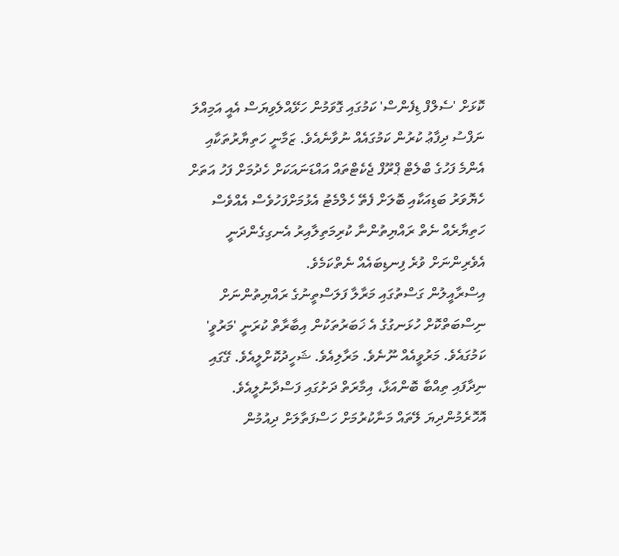ކޮޅަށް 'ސެލްފް ޑިފެންސް' ކަމުގައި ގޮވަމުން ހަޅޭއްލެވިޔަސް އެއީ އަމިއްލަ ނަފްސު ދިފާޢު ކުރުން ކަމުގައެއް ނުވާނެއެވެ. ޒަމާނީ ހަތިޔާރުތަކާއި އެންމެ ފަހުގެ ބްލެޓް ޕްރޫފް ޖެކެޓްތައް އައްޑަނައަކަށް ހެދުމަށް ފަހު އަތަށް ހެޔޮވަރު ބަޑިއަކާއި ބޮލަށް ފެތޭ ހެލްމެޓު އެޅުމަށްފަހުވެސް އެއްވެސް ހަތިޔާރެއް ނެތް ރައްޔިތުންނާ ކުރިމަތިލާއިރު އެނގިގެންދަނީ އެވެރިންނަށް ވުރެ ފިނޑިބައެއް ނެތްކަމެވެ.
އިސްރާއީލުން ގަސްތުގައި މަރާލާ ފަލަސްތީނުގެ ރައްޔިތުންނަށް ނިސްބަތްކޮށް ހުޅަނގުގެ އެ ޚަބަރުތަކުން އިބާރާތް ކުރަނީ 'މަރުވީ' ކަމުގައެވެ. މަރުވީއެއް ނޫނެވެ. މަރާލިއެވެ. ޝަހީދުކޮށްލީއެވެ. ގޭގައި ނިދާފައި ތިއްބާ ބޮންއަޅާ، އިމާރަތް ދަށުގައި ފަސްދާނުލީއެވެ. އޮހޮރެމުންދިޔަ ލޭތައް މަނާކުރުމަށް ހަސްފަތާލަށް ދިއުމުން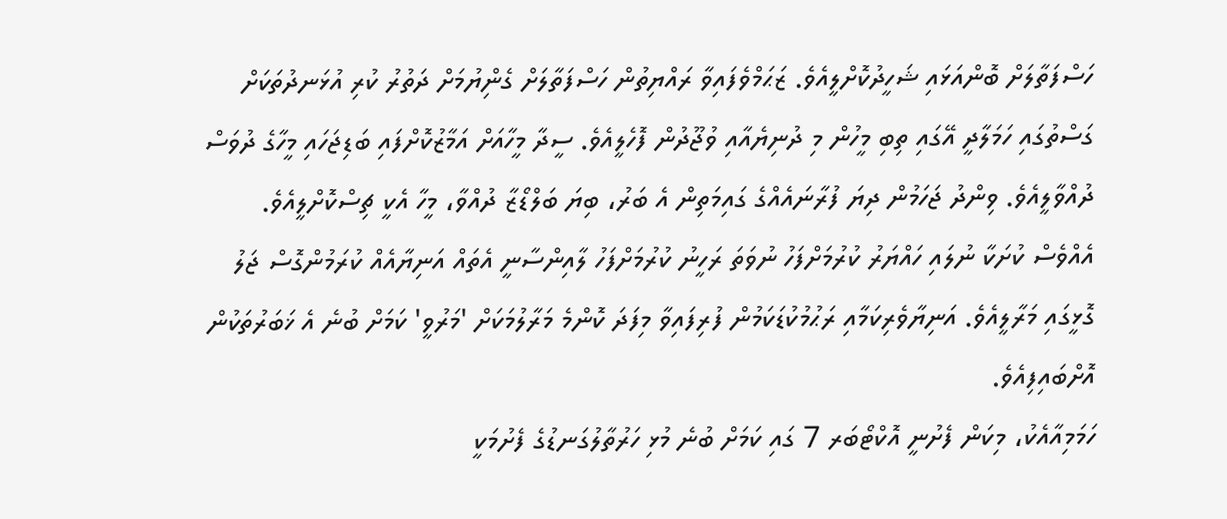ހަސްފަތާލަށް ބޮންއަޅައި ޝަހީދުކޮށްލީއެވެ. ޒަޙަމްވެފައިވާ ރައްޔިތުން ހަސްފަތާލަށް ގެންިޔުމަށް ދަތުރު ކުރި އުޅަނދުތަކަށް ގަސްތުގައި ހަމަލާދީ އޭގައި ތިބި މީހުން މި ދުނިޔެއާއި ވުޖޫދުން ފޮހެލީއެވެ. ސީދާ މީހާއަށް އަމާޒުކޮށްފައި ބަޑިޖަހައި މީހާގެ ދުވަސް ދުއްވާލީއެވެ. ވިންދު ޖަހަމުން ދިޔަ ފުރާނައެއްގެ ގައިމަތިން އެ ބަރު، ބިޔަ ބަލްޑޯޒާ ދުއްވާ، މީހާ އެކީ ޗިސްކޮށްލީއެވެ. އެއްވެސް ކުށަކާ ނުލައި ހައްޔަރު ކުރުމަށްފަހު ނުވަތަ ރަހީނު ކުރުމަށްފަހު ލާއިންސާނީ އެތައް އަނިޔާއެއް ކުރަމުންގޮސް ޖަލު ގޮޅީގައި މަރާލީއެވެ. އަނިޔާވެރިކަމާއި ރަޙުމުކުޑަކަމުން ފުރިފައިވާ މިފަދަ ކޮންމެ މަރާލުމަކަށް 'މަރުވީ' ކަމަށް ބުނެ އެ ޚަބަރުތަކުން އޮށްބައިފިއެވެ.
ހަމަމިއާއެކު، މިކަން ފެށުނީ އޮކްޓޯބަރ 7 ގައި ކަމަށް ބުނެ މުޅި ހަރުތާލުގަނޑުގެ ފެށުމަކީ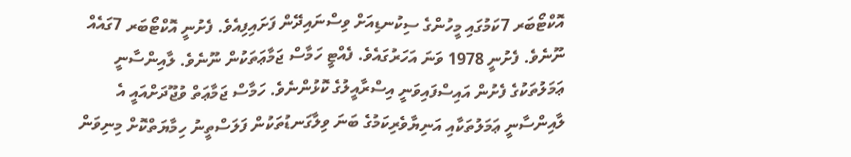އޮކްޓޯބަރ 7ކަމުގައި މީހުންގެ ސިކުނޑިއަށް ވިސްނައިދޭން ފަށައިފިއެވެ. ފެށުނީ އޮކްޓޯބަރ 7ގައެއް ނޫނެވެ. ފެށުނީ 1978 ވަނަ އަހަރުގައެވެ. ފެއްޓީ ހަމާސް ޖަމާޢަތަކުން ނޫނެވެ. ލާއިންސާނީ ޢަމަލުތަކުގެ ފެށުން އައިސްފައިވަނީ އިސްރާއީލުގެ ކޮޅުންނެވެ. ހަމާސް ޖަމާޢަތް ވުޖޫދަށްއައީ އެ ލާއިންސާނީ ޢަމަލުތަކާއި އަނިޔާވެރިކަމުގެ ބަނަ ވިލާގަނޑުތަކުން ފަލަސްތީނު ހިމާޔަތްކޮށް މިނިވަން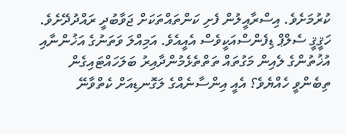ކުރުމަށެވެ. އިސްރާއީލުން ފެށި ކަންތައްތަކަށް ޖަވާބުދީ ރައްދުދޭށެވެ. ހަޤީޤީ ސެލްޕް ޑިފެންސްއަކީވެސް އެއީއެވެ. އަމިއްލަ ވަތަނުގެ އަޚުންނާއި އުޚުތުންގެ ލެއިން މަގުތައް ތަތްތެޅެމުންދާއިރު ބަލަހައްޓައިގެން ތިބެންވީ ހެއްޔެވެ؟ އެއީ އިންސާނެއްގެ ލަގޮނޑިއަށް ކެތްވާނޭ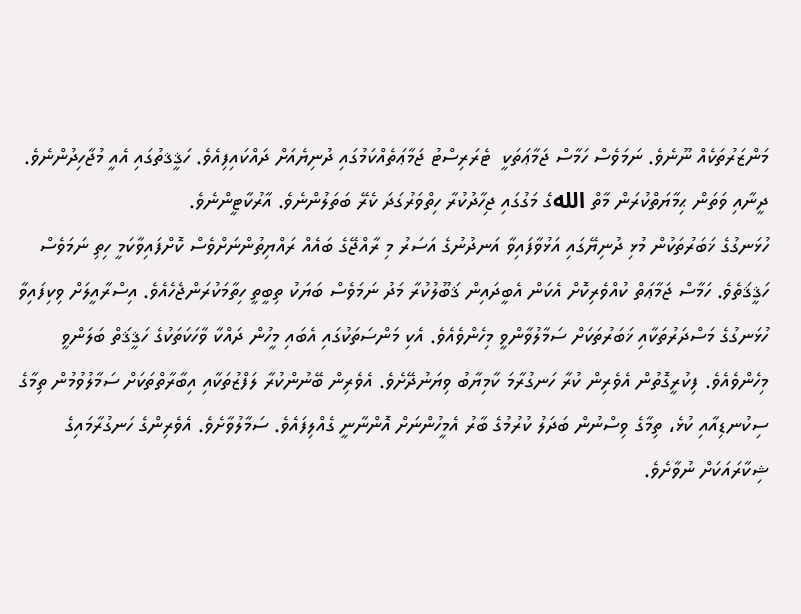މަންޒަރުތަކެއް ނޫނެވެ. ނަމަވެސް ހަމާސް ޖަމާޢަތަކީ  ޓެރަރިސްޓު ޖަމާޢަތެއްކަމުގައި ދުނިޔެއަށް ދައްކައިފިއެވެ. ހަޤީޤތުގައި އެއީ މުޖާހިދުންނެވެ. ދީނާއި ވަތަން ޙިމާޔަތްކުރަން މާތް اللهގެ މަގުގައި ޖިހާދުކުރާ ހިތްވަރުގަދަ ކެރޭ ބަތަލުންނެވެ. އާރުކާޓީންނެވެ.
ހުޅަނގުގެ ޚަބަރުތަކުން މުޅި ދުނިޔޭގައި އަޅުވާފައިވާ އަނދުނުގެ އަސަރު މި ރާއްޖޭގެ ބައެއް ރައްޔިތުންނަށްވެސް ކޮށްފައިވާކަމީ ހިތި ނަމަވެސް ހަޤީޤަތެވެ. ހަމާސް ޖަމާޢަތް ކުއްވެރިކޮށް އެކަން އެބީދައިން ޤަބޫލުކުރާ މަދު ނަމަވެސް ބަޔަކު ތިބީތީ ހިތާމަކުރަންޖެހެއެވެ. އިސްރާއީލަށް ވިކިފައިވާ ހުޅަނގުގެ މަސްދަރުތަކާއި ޚަބަރުތަކަށް ސަމާލުވާންވީ މިހެންވެއެވެ. އެކި މަންސަތަކުގައި އެބައި މީހުން ދައްކާ ވާހަކަތަކުގެ ހަޤީޤަތް ބަލަންވީ މިހެންވެއެވެ. ފިކުރީގޮތުން އެވެރިން ކުރާ ހަނގުރާމަ ކާމިޔާބު ވިޔަނުދޭށެވެ. އެވެރިން ބޭނުންކުރާ ލަފްޒުތަކާއި އިބާރާތްތަކަށް ސަމާލުވުމުން ތިމާގެ ސިކުނޑިއާއި ކުޅެ، ތިމާގެ ވިސްނުން ބަދަލު ކުރުމުގެ ބާރު އެމީހުންނަށް އޮންނާނީ ގެއްލިފައެވެ. ސަމާލުވާށެވެ. އެވެރިންގެ ހަނގުރާމައިގެ ޝިކާރައަކަށް ނުވާށެވެ.